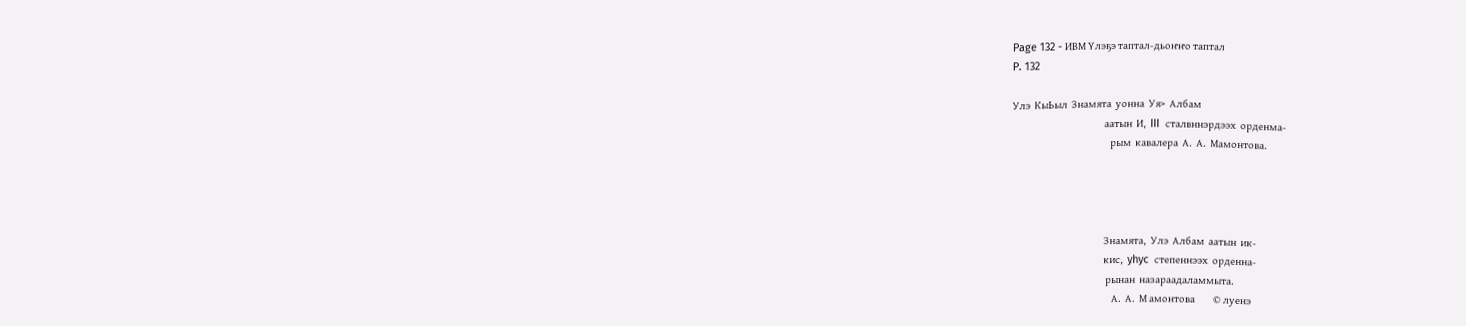Page 132 - ИВМ Үлэҕэ таптал-дьоҥҥо таптал
P. 132

Улэ  КыЬыл  Знамята  уонна  Уя>  Албам
                                              аатын  И,  III  сталвннэрдээх  орденма-
                                                 рым  кавалера  А.  А.  Мамонтова.




                                              Знамята,  Улэ  Албам  аатын  ик-
                                              кис,  yhyc  степеннээх  орденна-
                                               рынан  назараадаламмыта.
                                                  А.  А.  М амонтова         © луенэ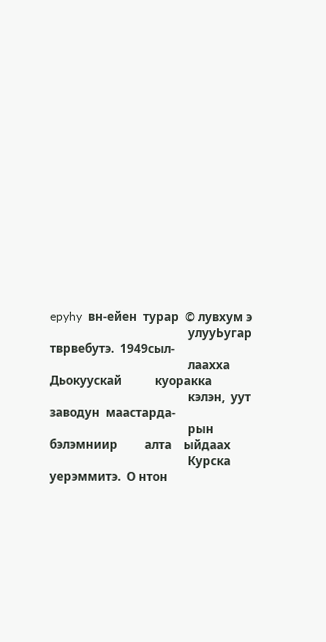epyhy  вн-ейен  турар  © лувхум э
                                              улууЬугар  тврвебутэ.  1949сыл-
                                              лаахха  Дьокуускай           куоракка
                                              кэлэн,  уут  заводун  маастарда-
                                              рын  бэлэмниир         алта    ыйдаах
                                              Курска  уерэммитэ.  О нтон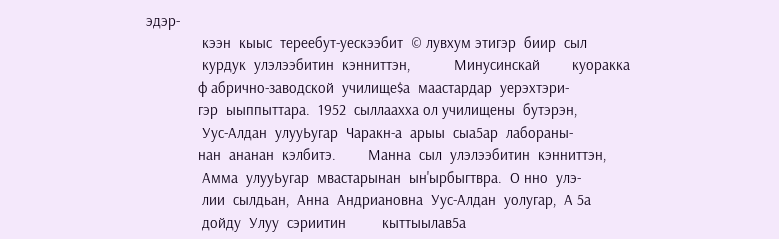эдэр-
              кээн  кыыс  тереебут-уескээбит  © лувхум этигэр  биир  сыл
              курдук  улэлээбитин  кэнниттэн,           Минусинскай        куоракка
             ф абрично-заводской  училище$а  маастардар  уерэхтэри-
             гэр  ыыппыттара.  1952  сыллаахха ол училищены  бутэрэн,
              Уус-Алдан  улууЬугар  Чаракн-а  арыы  сыа5ар  лабораны-
             нан  ананан  кэлбитэ.        Манна  сыл  улэлээбитин  кэнниттэн,
              Амма  улууЬугар  мвастарынан  ын'ырбыгтвра.  О нно  улэ-
              лии  сылдьан,  Анна  Андриановна  Уус-Алдан  уолугар,  А 5а
              дойду  Улуу  сэриитин         кыттыылав5а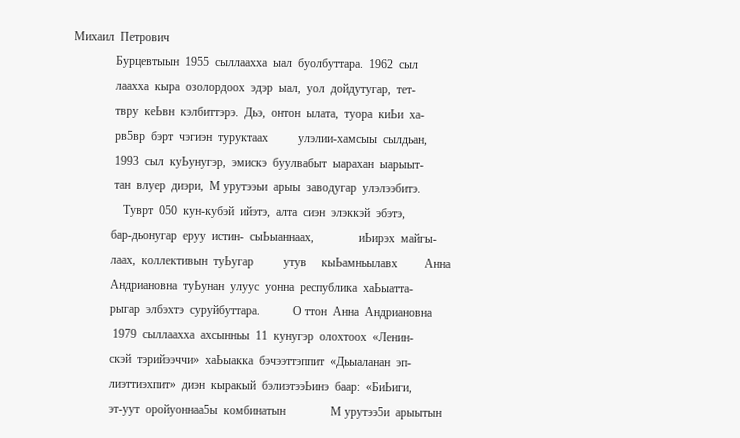Михаил  Петрович
              Бурцевтыын  1955  сыллаахха  ыал  буолбуттара.  1962  сыл
              лаахха  кыра  озолордоох  эдэр  ыал,  уол  дойдутугар,  тет-
              твру  кеЬвн  кэлбиттэрэ.  Дьэ,  онтон  ылата,  туора  киЬи  ха-
              рв5вр  бэрт  чэгиэн  туруктаах          улэлии-хамсыы  сылдьан,
              1993  сыл  куЬунугэр,  эмискэ  буулвабыт  ыарахан  ыарыыт-
              тан  влуер  диэри,  М урутээьи  арыы  заводугар  улэлээбитэ.
                 Туврт  050  кун-кубэй  ийэтэ,  алта  сиэн  элэккэй  эбэтэ,
             бар-дьонугар  еруу  истин-  сыЬыаннаах,               иЬирэх  майгы-
             лаах,  коллективын  туЬугар          утув     кыЬамньылавх         Анна
             Андриановна  туЬунан  улуус  уонна  республика  хаЬыатта-
             рыгар  элбэхтэ  суруйбуттара.           О ттон  Анна  Андриановна
              1979  сыллаахха  ахсынньы  11  кунугэр  олохтоох  «Ленин-
             скэй  тэрийээччи»  хаЬыакка  бэчээттэппит  «Дьыаланан  эп-
             лиэттиэхпит»  диэн  кыракый  бэлиэтээЬинэ  баар:  «БиЬиги,
             эт-уут  оройуоннаа5ы  комбинатын               М урутээ5и  арыытын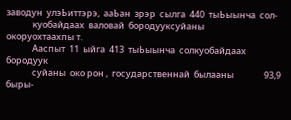заводун  улэЬиттэрэ,  ааЬан  зрэр  сылга  440  тыЬыынча  сол-
             куобайдаах  валовай  бородууксуйаны                 окоруохтаахпы т.
             Ааспыт  11  ыйга  413  тыЬыынча  солкуобайдаах  бородуук
             суйаны  око рон ,  государственнай  былааны               93,9  быры-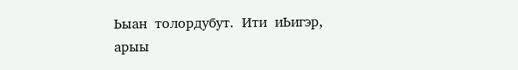Ьыан  толордубут.  Ити  иЬигэр,  арыы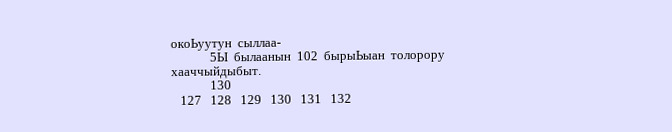окоЬуутун  сыллаа-
             5Ы  былаанын  102  бырыЬыан  толорору  хааччыйдыбыт.
             130
   127   128   129   130   131   132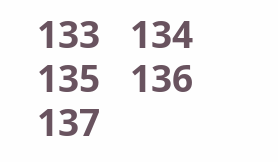133   134   135   136   137